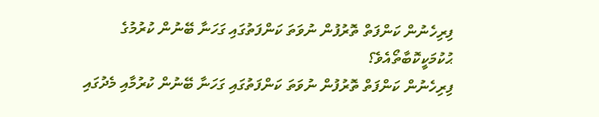ފިރިހެނުން ކަންފަތް ތޮރުފުން ނުވަތަ ކަންފަތުގައި ގަހަނާ ބޭނުން ކުރުމުގެ ޙުކުމަކީކޮބާތޯއެވެ؟
ފިރިހެނުން ކަންފަތް ތޮރުފުން ނުވަތަ ކަންފަތުގައި ގަހަނާ ބޭނުން ކުރުމާއި މެދުގައި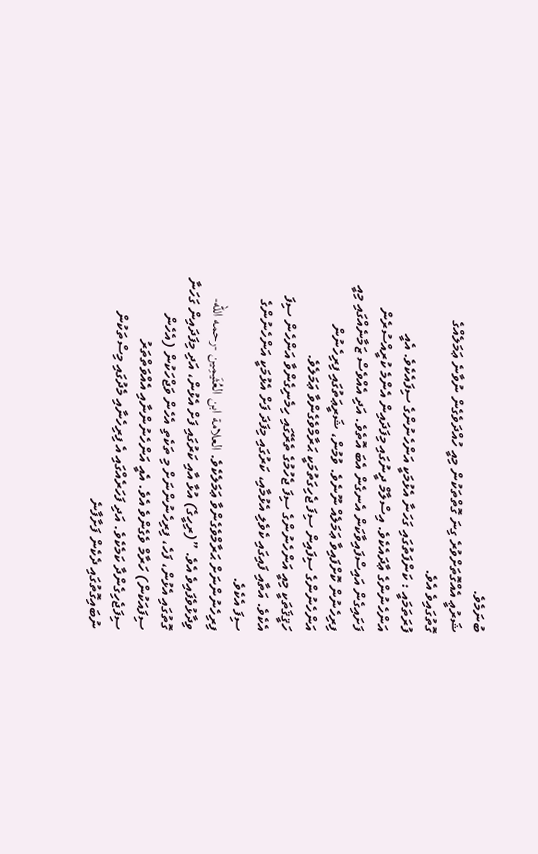ބުނަމެވެ.
ޝަރުޢީ އެއްގޮތަށްވުރެ ގިނަ ގޮތްތަކުން މިއީ ހުއްދަވެގެން ނުވާނެ ޢަމަލެއްގެ ގޮތުގައިވެ އެވެ.
ފުރަތަމައީ : ކަންފަތުގައި ގަހަނާ އެޅުމަކީ އަންހެނުންގެ ސިފައެކެވެ. އެއީ އަންހެނުންގެ ޢާދައެކެވެ. އިސްލާމް ދީނުގައި މިފަދައިން އެންމެ ކުރީއްސުރެން ފަށައިގެން އައިސްފައިވާކަން އެނގެން އެބަ އޮތެވެ. އަދި އެއްވެސް ޒަމާނެއްގައި މިއީ ފިރިހެނުން ކޮށްފައިވާ ޢަމަލެއް ނޫނެވެ. ވުމުން، ޝަރީޢަތުގައި ފިރިހެނުން އަންހެނުންގެ ސިފައިން ސިފަ ޖެހިގަތުމަކީ ޙަރާމްވެގެންވާ ޢަމަލެވެ.
ހަޤީޤަތަކީ މިއީ އަންހެނުންގެ ސިފަ ޖެހުމުގެ ތެރޭގައި ހިމެނިގެންވާ އަންހެން ސިފަ އެކެވެ. އަތާއި ފައިގައި ކެވެލި އެޅުމާއި، ކަރުގައި މިފަދަ ފަށް އެޅުމަކީ އަންހެނުންގެ ސިފަ އެކެވެ.
ފިރިހެނުންނަށް ޙަރާމްވެގެންވާ ޢަމަލެކެވެ. العلامة ابن العُثَيمِين -رحمه الله- ވިދާޅުވެފައިވެ އެވެ. ”(ރިހީގެ) އުޅާ އާއި ކަރުގައި ފަށް އެޅުން، އަދި މިފަދައިން ގަހަނާ ގޮތުގައި އެޅުން، ފަހެ، ފިރިހެނުންނަށް މި ތަކެތި އެހެން ވަޖްހަކުން (އެހެން ސިފައަކުން) ހަރާމް ވެގެންވެ އެވެ. އެއީ އަންހެނުންނާއި އެއްވަތްތަރު ސިފަޖެހިގެންދާ ކަމެކެވެ. އަދި ފަހަރެއްގައި އެ ފިރިހެނާއި މެދުގައި މިސްތަކުން ނުބައިގޮތުގައި ދެކެން ފަށާފާނެ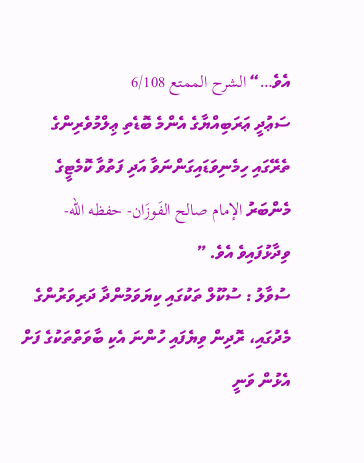އެވެ…“ الشرح الممتع 6/108
ސަޢުދީ ޢަރަބިއްޔާގެ އެންމެ ބޮޑެތި ޢިލްމުވެރިންގެ ތެރޭގައި ހިމެނިވަޑައިގަންނަވާ އަދި ފަތުވާ ކޮމެޓީގެ މެންބަރު الإمام صالح الفَوزَان- حفظه الله- ވިދާޅުފައިވެ އެވެ. ”
ސުވާލު : ސުކޫލް ތަކުގައި ކިޔަވަމުންދާ ދަރިވަރުންގެ މެދުގައި، ރޮދިން ވިޔެފައި ހުންނަ އެކި ބާވަތްތަކުގެ ފަށް އެޅުން ވަނީ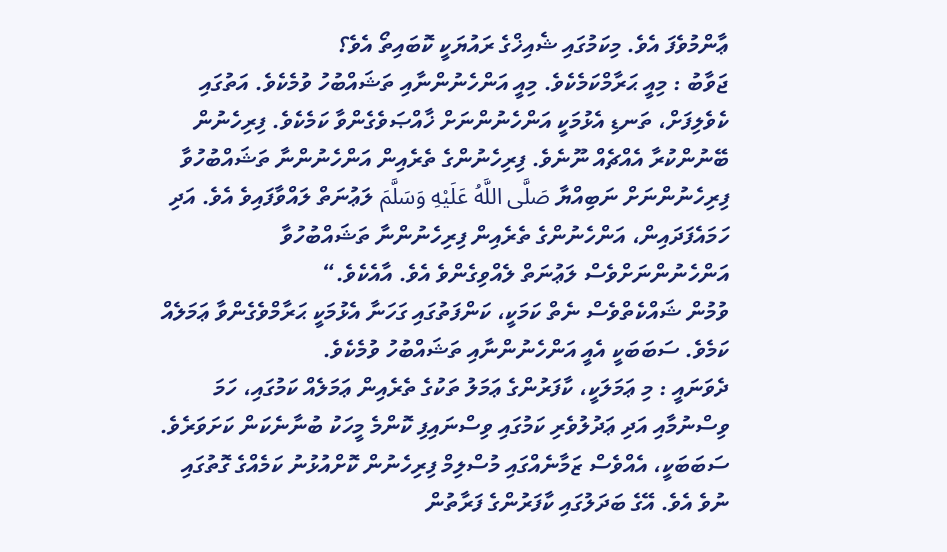ޢާންމުވެފަ އެވެ. މިކަމުގައި ޝެއިޚްގެ ރައުޔަކީ ކޮބައިތޯ އެވެ؟
ޖަވާބު : މިއީ ޙަރާމްކަމެކެވެ. މިއީ އަންހެނުންނާއި ތަޝައްބުހު ވުމެކެވެ. އަތުގައި ކެވެލިފަށް، ތަނޑި އެޅުމަކީ އަންހެނުންނަށް ޚާއްޞަވެގެންވާ ކަމެކެވެ. ފިރިހެނުން ބޭނުންކުރާ އެއްޗެއް ނޫނެވެ. ފިރިހެނުންގެ ތެރެއިން އަންހެނުންނާ ތަޝައްބުހުވާ ފިރިހެނުންނަށް ނަބިއްޔާ صَلَّى اللَّهُ عَلَيْهِ وَسَلَّمَ ލަޢުނަތް ލައްވާފައިވެ އެވެ. އަދި ހަމައެފަދައިން، އަންހެނުންގެ ތެރެއިން ފިރިހެނުންނާ ތަޝައްބުހުވާ އަންހެނުންނަށްވެސް ލަޢުނަތް ލެއްވިގެންވެ އެވެ. އާއެކެވެ.“
ވުމުން ޝައްކެތްވެސް ނެތް ކަމަކީ، ކަންފަތުގައި ގަހަނާ އެޅުމަކީ ޙަރާމްވެގެންވާ ޢަމަލެއް ކަމެވެ. ސަބަބަކީ އެއީ އަންހެނުންނާއި ތަޝައްބުހު ވުމެކެވެ.
ދެވަނައީ : މި ޢަމަލަކީ، ކާފަރުންގެ ޢަމަލު ތަކުގެ ތެރެއިން ޢަމަލެއް ކަމުގައި، ހަމަ ވިސްނުމާއި އަދި ޢަދުލުވެރި ކަމުގައި ވިސްނައިފި ކޮންމެ މީހަކު ބުނާނެކަން ކަށަވަރެވެ. ސަބަބަކީ، އެއްވެސް ޒަމާނެއްގައި މުސްލިމް ފިރިހެނުން ކޮށްއުޅުނު ކަމެއްގެ ގޮތުގައި ނުވެ އެވެ. އޭގެ ބަދަލުގައި ކާފަރުންގެ ފަރާތުން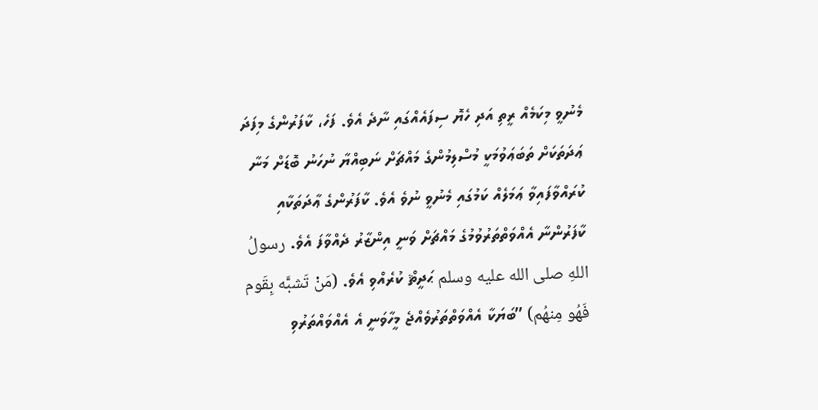މެނުވީ މިކަމެއް ރީތި އަދި ހެޔޮ ސިފައެއްގައި ނާދެ އެވެ. ފަހެ، ކާފަރުންގެ މިފަދަ ޢަދަތަކަށް ތަބަޢަވުމަކީ މުސްލިމުންގެ މައްޗަށް ނަބިއްޔާ ނުހަނު ބޮޑަށް މަނާ ކުރައްވާފައިވާ ޢަމަލެއް ކަމުގައި މެނުވީ ނުވެ އެވެ. ކާފަރުންގެ ޢާދަތަކާއި ކާފަރުންނާ އެއްވަތްތަރުވުމުގެ މައްޗަށް ވަނީ އިންޒާރު ދެއްވާފަ އެވެ. رسولُ اللهِ صلى الله عليه وسلم ޙަދީޘް ކުރެއްވި އެވެ. (مَنْ تَشبَّه بِقَوم فَهُو مِنهُم) ”ބަޔަކާ އެއްވަތްތަރުވެއްޖެ މީހާވަނީ އެ އެއްވައްތަރުވި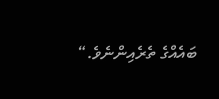ބައެއްގެ ތެރެއިންނެވެ.“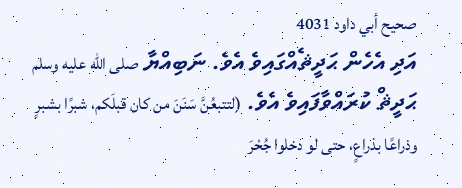صحيح أبي داود 4031
އަދި އެހެން ޙަދީޘެއްގައިވެ އެވެ. ނަބިއްޔާ صلى الله عليه وسلم ޙަދީޘް ކުރައްވާފައިވެ އެވެ. (لتتبعُنَّ سَنَنَ من كان قبلَكم، شبرًا بشبرٍ وذراعًا بذراعٍ، حتى لو دخلوا جُحْرَ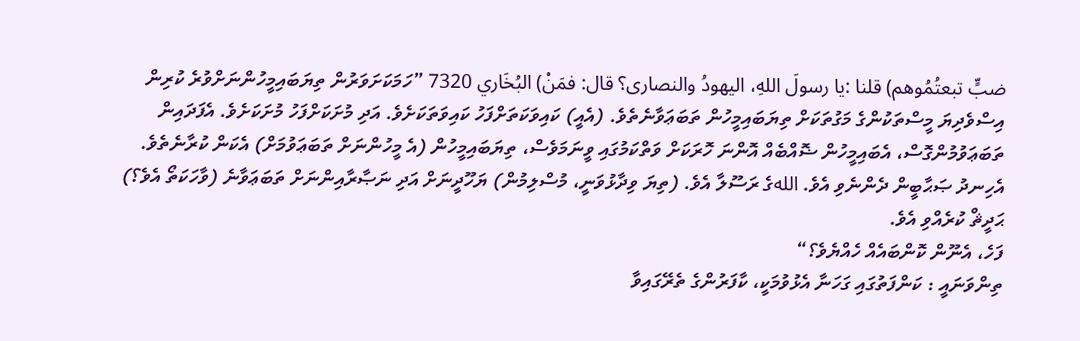ضبٍّ تبعتُمُوهم) قلنا :يا رسولَ اللهِ، اليهودُ والنصارى؟ قال: فمَنْ) البُخَاري 7320 ”ހަމަކަށަވަރުން ތިޔަބައިމީހުންނަށްވުރެ ކުރިން އިސްވެދިޔަ މީސްތަކުންގެ މަގުތަކަށް ތިޔަބައިމީހުން ތަބަޢަވާނެތެވެ. (އެއީ) ކައިވަކަތަށްފަހު ކައިވަތަކަށެވެ. އަދި މުށަކަށްފަހު މުށަކަށެވެ. އެފަދައިން ތަބަޢަވުމުންގޮސް، އެބައިމީހުން ޟޮއްބެއް އޮންނަ ހޮރަކަށް ވަތްކަމުގައި ވީނަމަވެސް، ތިޔަބައިމީހުން (އެ މީހުންނަށް ތަބަޢަވުމަށް) އެކަން ކުރާނެތެވެ. އެހިނދު ޞަޙާބީން ދެންނެވި އެވެ. اللهގެ ރަސޫލާ އެވެ. (ތިޔަ ވިދާޅުވަނީ، މުސްލިމުން) ޔަހޫދީނަށް އަދި ނަޞާރާއިންނަށް ތަބަޢަވާނެ (ވާހަކަތޯ އެވެ؟) ޙަދީޘް ކުރެއްވި އެވެ.
ފަހެ، އެނޫން ކޮންބައެއް ހެއްޔެވެ؟“
ތިންވަނައީ : ކަންފަތުގައި ގަހަނާ އެޅުވުމަކީ، ކާފަރުންގެ ތެރޭގައިވާ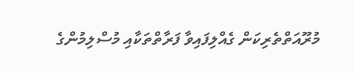މުރޫއަތްތެރިކަން ގެއްލިފައިވާ ފަރާތްތަކާއި މުސްލިމުންގެ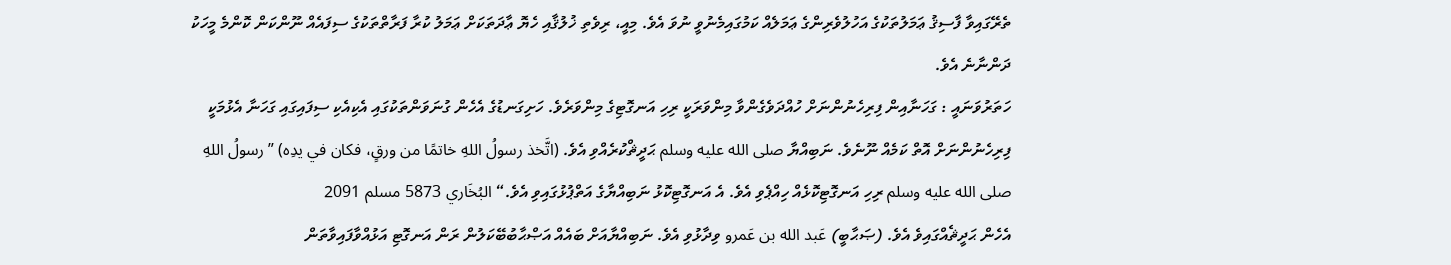ތެރޭގައިވާ ފާސިޤު ޢަމަލުތަކުގެ އަހުލުވެރިންގެ ޢަމަލެއް ކަމުގައިމެނުވީ ނުވަ އެވެ. މިއީ، ރިވެތި ޚުލުޤާއި ހެޔޮ ޢާދަތަކަށް ޢަމަލު ކުރާ ފަރާތްތަކުގެ ސިފައެއް ނޫންކަން ކޮންމެ މީހަކު ދަންނާނެ އެވެ.
ހަތަރުވަނައީ : ގަހަނާއިން ފިރިހެނުންނަށް ހުއްދަވެގެންވާ މިންވަރަކީ ރިހި އަނގޮޓިގެ މިންވަރެވެ. ހަށިގަނޑުގެ އެހެން ގުނަވަންތަކުގައި އެކިއެކި ސިފައިގައި ގަހަނާ އެޅުމަކީ ފިރިހެނުންނަށް އޮތް ކަމެއް ނޫނެވެ. ނަބިއްޔާ صلى الله عليه وسلم ޙަދީޘްކުރެއްވި އެވެ. (اتَّخذ رسولُ اللهِ خاتمًا من ورقٍ، فكان في يدِه) ”رسولُ اللهِ صلى الله عليه وسلم ރިހި އަނގޮޓިކޮޅެއް ހިއްޕެވި އެވެ. އެ އަނގޮޓިކޮޅު ނަބިއްޔާގެ އަތްޕުޅުގައިވި އެވެ.“ البُخَاري 5873 مسلم 2091
އެހެން ޙަދީޘެއްގައިވެ އެވެ. (ޞަޙާބީ) عَبد الله بن عَمرو ވިދާޅުވި އެވެ. ނަބިއްޔާއަށް ބައެއް އަޞްޙާބުބޭކަލުން ރަން އަނގޮޓި އަޅުއްވާފައިވާތަން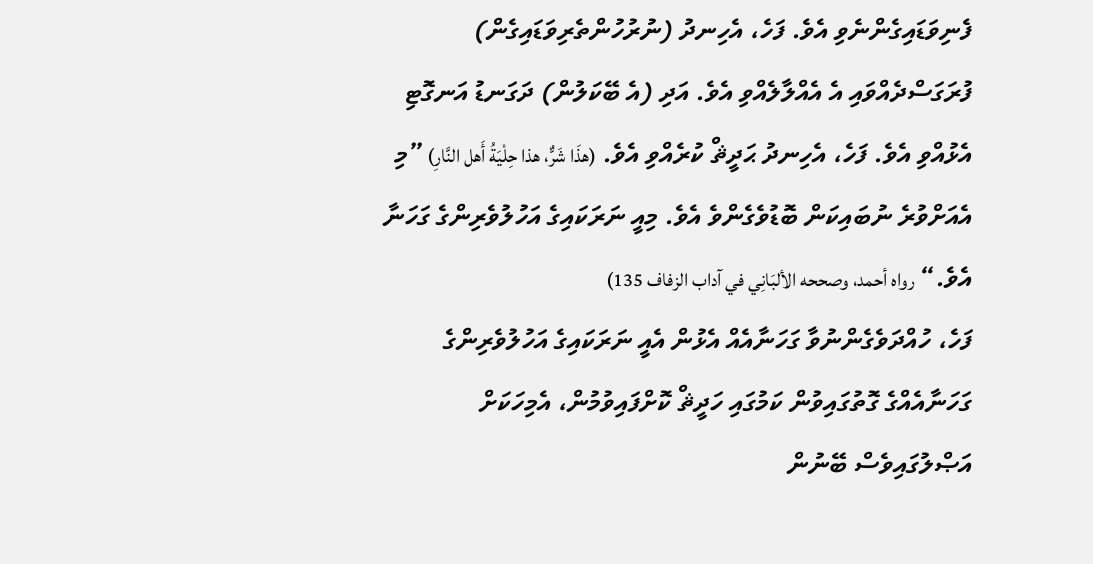ފެނިވަޑައިގެންނެވި އެވެ. ފަހެ، އެހިނދު (ނުރުހުންތެރިވަޑައިގެން) ފުރަގަސްދެއްވައި އެ އެއްލާލެއްވި އެވެ. އަދި (އެ ބޭކަލުން) ދަގަނޑު އަނގޮޓި އެޅުއްވި އެވެ. ފަހެ، އެހިނދު ޙަދީޘް ކުރެއްވި އެވެ. (هذَا شَرٌّ، هذا حِلْيَةُ أَهل النَّارِ) ”މި އެއަށްވުރެ ނުބައިކަން ބޮޑުވެގެންވެ އެވެ. މިއީ ނަރަކައިގެ އަހުލުވެރިންގެ ގަހަނާ އެވެ.“ رواه أحمد، وصححه الألبَانِي في آداب الزفاف 135)
ފަހެ، ހުއްދަވެގެންނުވާ ގަހަނާއެއް އެޅުން އެއީ ނަރަކައިގެ އަހުލުވެރިންގެ ގަހަނާއެއްގެ ގޮތުގައިވުން ކަމުގައި ހަދީޘް ކޮށްފައިވުމުން، އެމިހަކަށް އަޞްލުގައިވެސް ބޭނުން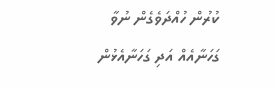ކުރުން ހުއްދަވެގެން ނުވާ ގަހަނާއެއް އަދި ގަހަނާއެޅުން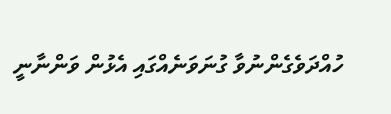ހުއްދަވެގެންނުވާ ގުނަވަނެއްގައި އެޅުން ވަންނާނީ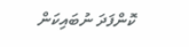ކޮންފަދަ ނުބައިކަން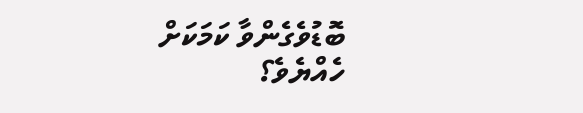ބޮޑުވެގެންވާ ކަމަކަށް ހެއްޔެވެ؟